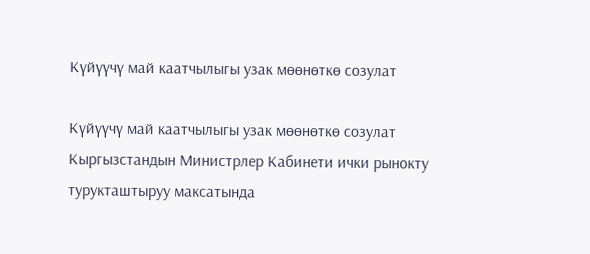Күйүүчү май каатчылыгы узак мөөнөткө созулат

Күйүүчү май каатчылыгы узак мөөнөткө созулат
Кыргызстандын Министрлер Кабинети ички рынокту турукташтыруу максатында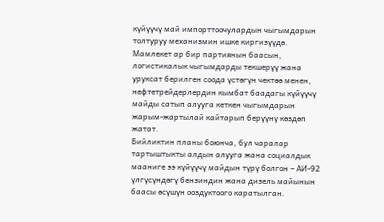күйүүчү май импорттоочулардын чыгымдарын толтуруу механизмин ишке киргизүүдө. Мамлекет ар бир партиянын баасын, логистикалык чыгымдарды текшерүү жана уруксат берилген соода үстөгүн чектөө менен, нефтетрейдерлердин кымбат баадагы күйүүчү майды сатып алууга кеткен чыгымдарын жарым-жартылай кайтарып берүүнү көздөп жатат.
Бийликтин планы боюнча, бул чаралар тартыштыкты алдын алууга жана социалдык мааниге ээ күйүүчү майдын түрү болгон – АИ-92 үлгүсүндөгү бензиндин жана дизель майынын баасы өсүшүн ооздуктоого каратылган.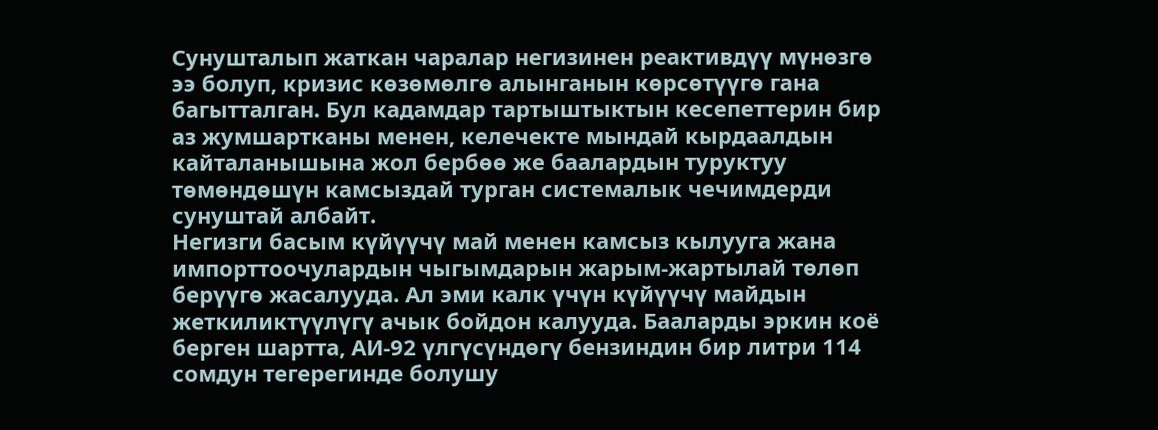Сунушталып жаткан чаралар негизинен реактивдүү мүнөзгө ээ болуп, кризис көзөмөлгө алынганын көрсөтүүгө гана багытталган. Бул кадамдар тартыштыктын кесепеттерин бир аз жумшартканы менен, келечекте мындай кырдаалдын кайталанышына жол бербөө же баалардын туруктуу төмөндөшүн камсыздай турган системалык чечимдерди сунуштай албайт.
Негизги басым күйүүчү май менен камсыз кылууга жана импорттоочулардын чыгымдарын жарым-жартылай төлөп берүүгө жасалууда. Ал эми калк үчүн күйүүчү майдын жеткиликтүүлүгү ачык бойдон калууда. Бааларды эркин коё берген шартта, АИ-92 үлгүсүндөгү бензиндин бир литри 114 сомдун тегерегинде болушу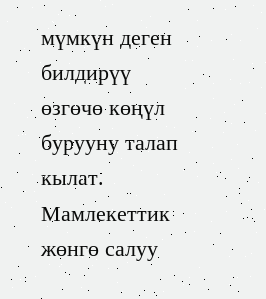мүмкүн деген билдирүү өзгөчө көңүл бурууну талап кылат.
Мамлекеттик жөнгө салуу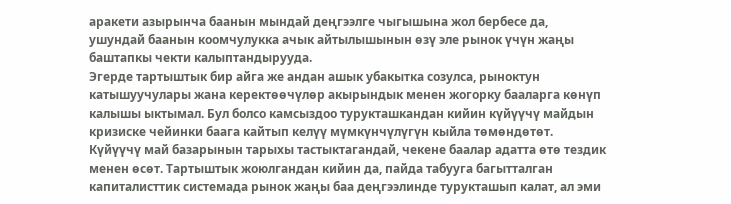аракети азырынча баанын мындай деңгээлге чыгышына жол бербесе да, ушундай баанын коомчулукка ачык айтылышынын өзү эле рынок үчүн жаңы баштапкы чекти калыптандырууда.
Эгерде тартыштык бир айга же андан ашык убакытка созулса, рыноктун катышуучулары жана керектөөчүлөр акырындык менен жогорку бааларга көнүп калышы ыктымал. Бул болсо камсыздоо турукташкандан кийин күйүүчү майдын кризиске чейинки баага кайтып келүү мүмкүнчүлүгүн кыйла төмөндөтөт.
Күйүүчү май базарынын тарыхы тастыктагандай, чекене баалар адатта өтө тездик менен өсөт. Тартыштык жоюлгандан кийин да, пайда табууга багытталган капиталисттик системада рынок жаңы баа деңгээлинде турукташып калат, ал эми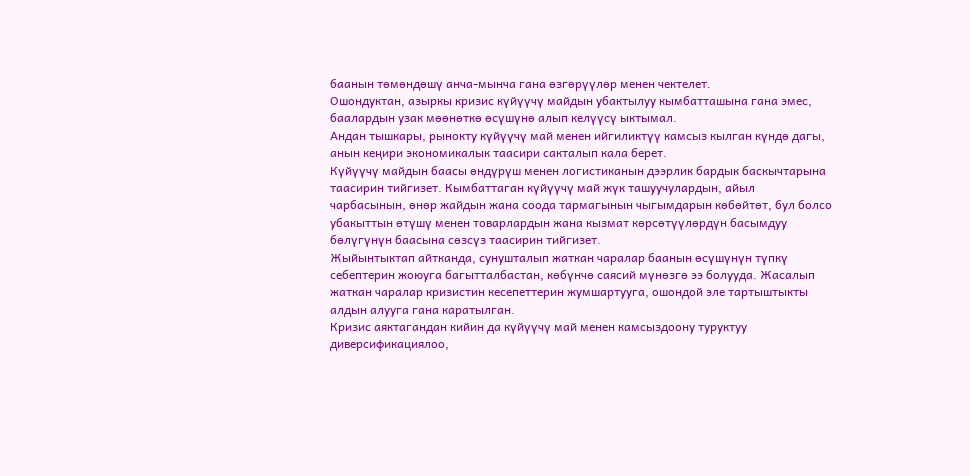баанын төмөндөшү анча-мынча гана өзгөрүүлөр менен чектелет.
Ошондуктан, азыркы кризис күйүүчү майдын убактылуу кымбатташына гана эмес, баалардын узак мөөнөткө өсүшүнө алып келүүсү ыктымал.
Андан тышкары, рынокту күйүүчү май менен ийгиликтүү камсыз кылган күндө дагы, анын кеңири экономикалык таасири сакталып кала берет.
Күйүүчү майдын баасы өндүрүш менен логистиканын дээрлик бардык баскычтарына таасирин тийгизет. Кымбаттаган күйүүчү май жүк ташуучулардын, айыл чарбасынын, өнөр жайдын жана соода тармагынын чыгымдарын көбөйтөт, бул болсо убакыттын өтүшү менен товарлардын жана кызмат көрсөтүүлөрдүн басымдуу бөлүгүнүн баасына сөзсүз таасирин тийгизет.
Жыйынтыктап айтканда, сунушталып жаткан чаралар баанын өсүшүнүн түпкү себептерин жоюуга багытталбастан, көбүнчө саясий мүнөзгө ээ болууда. Жасалып жаткан чаралар кризистин кесепеттерин жумшартууга, ошондой эле тартыштыкты алдын алууга гана каратылган.
Кризис аяктагандан кийин да күйүүчү май менен камсыздоону туруктуу диверсификациялоо,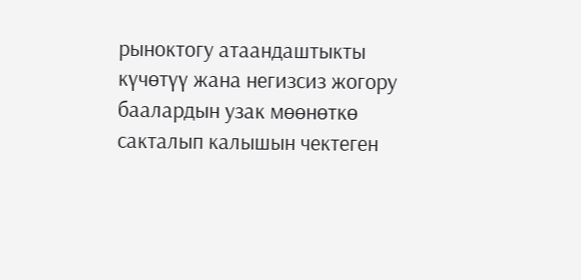рыноктогу атаандаштыкты күчөтүү жана негизсиз жогору баалардын узак мөөнөткө сакталып калышын чектеген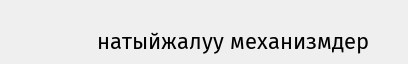натыйжалуу механизмдер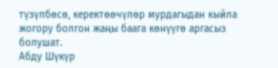түзүлбөсө, керектөөчүлөр мурдагыдан кыйла жогору болгон жаңы баага көнүүгө аргасыз болушат.
Абду Шүкүр